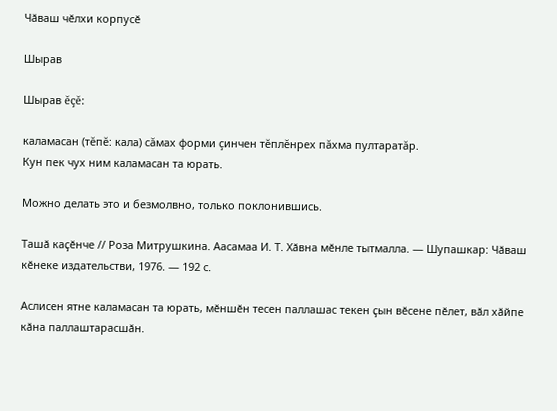Чӑваш чӗлхи корпусӗ

Шырав

Шырав ĕçĕ:

каламасан (тĕпĕ: кала) сăмах форми çинчен тĕплĕнрех пăхма пултаратăр.
Кун пек чух ним каламасан та юрать.

Можно делать это и безмолвно, только поклонившись.

Ташӑ каҫӗнче // Роза Митрушкина. Аасамаа И. Т. Хӑвна мӗнле тытмалла. — Шупашкар: Чӑваш кӗнеке издательстви, 1976. — 192 с.

Аслисен ятне каламасан та юрать, мӗншӗн тесен паллашас текен ҫын вӗсене пӗлет, вӑл хӑйпе кӑна паллаштарасшӑн.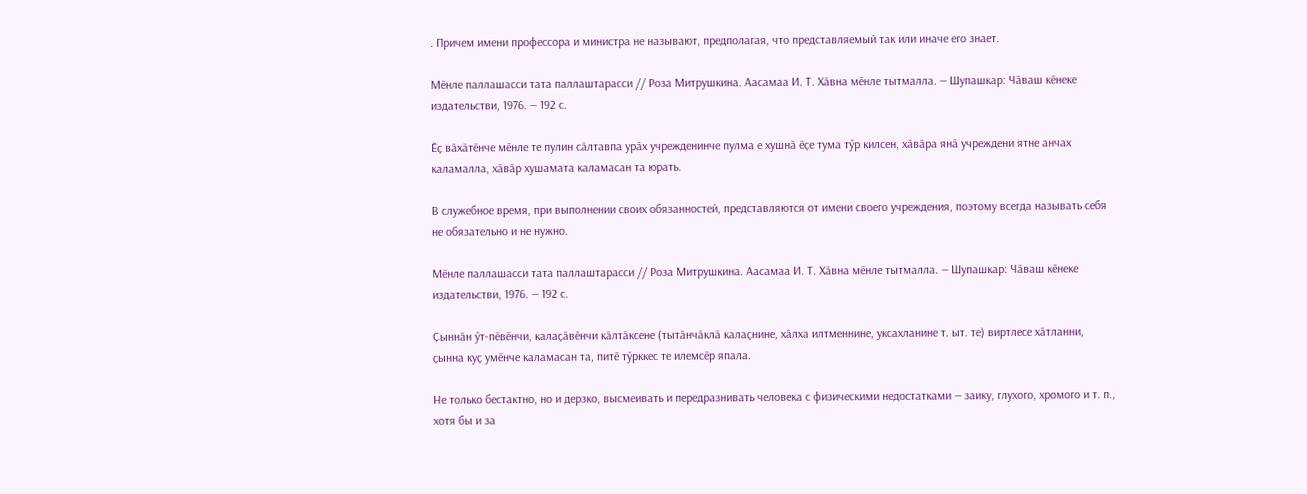. Причем имени профессора и министра не называют, предполагая, что представляемый так или иначе его знает.

Мӗнле паллашасси тата паллаштарасси // Роза Митрушкина. Аасамаа И. Т. Хӑвна мӗнле тытмалла. — Шупашкар: Чӑваш кӗнеке издательстви, 1976. — 192 с.

Ӗҫ вӑхӑтӗнче мӗнле те пулин сӑлтавпа урӑх учрежденинче пулма е хушнӑ ӗҫе тума тӳр килсен, хӑвӑра янӑ учреждени ятне анчах каламалла, хӑвӑр хушамата каламасан та юрать.

В служебное время, при выполнении своих обязанностей, представляются от имени своего учреждения, поэтому всегда называть себя не обязательно и не нужно.

Мӗнле паллашасси тата паллаштарасси // Роза Митрушкина. Аасамаа И. Т. Хӑвна мӗнле тытмалла. — Шупашкар: Чӑваш кӗнеке издательстви, 1976. — 192 с.

Ҫыннӑн ӳт-пӗвӗнчи, калаҫӑвӗнчи кӑлтӑксене (тытӑнчӑклӑ калаҫнине, хӑлха илтменнине, уксахланине т. ыт. те) виртлесе хӑтланни, ҫынна куҫ умӗнче каламасан та, питӗ тӳрккес те илемсӗр япала.

Не только бестактно, но и дерзко, высмеивать и передразнивать человека с физическими недостатками — заику, глухого, хромого и т. п., хотя бы и за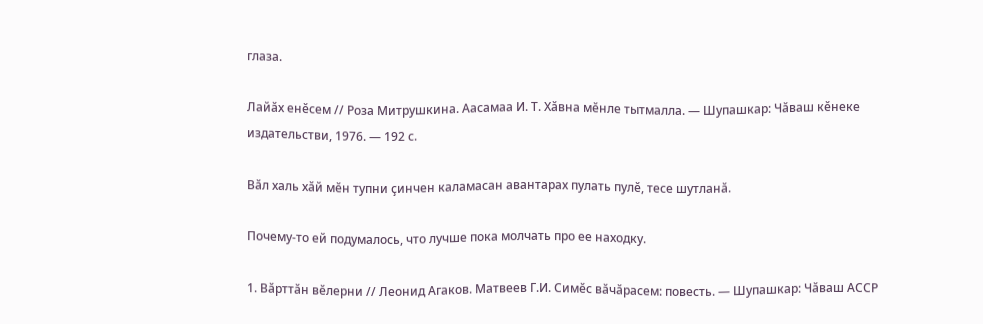глаза.

Лайӑх енӗсем // Роза Митрушкина. Аасамаа И. Т. Хӑвна мӗнле тытмалла. — Шупашкар: Чӑваш кӗнеке издательстви, 1976. — 192 с.

Вӑл халь хӑй мӗн тупни ҫинчен каламасан авантарах пулать пулӗ, тесе шутланӑ.

Почему-то ей подумалось, что лучше пока молчать про ее находку.

1. Вӑрттӑн вӗлерни // Леонид Агаков. Матвеев Г.И. Симӗс вӑчӑрасем: повесть. — Шупашкар: Чӑваш АССР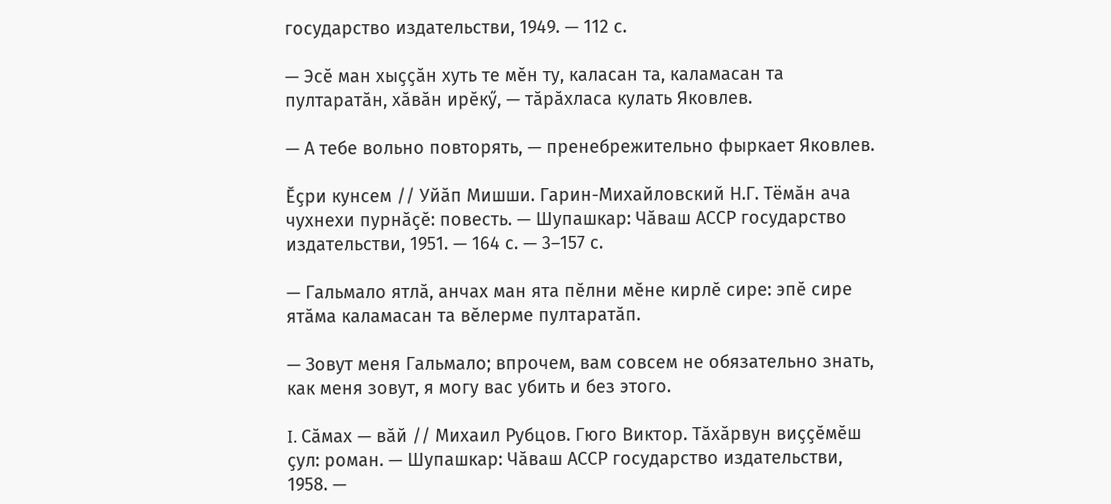государство издательстви, 1949. — 112 с.

— Эсӗ ман хыҫҫӑн хуть те мӗн ту, каласан та, каламасан та пултаратӑн, хӑвӑн ирӗкӳ, — тӑрӑхласа кулать Яковлев.

— А тебе вольно повторять, — пренебрежительно фыркает Яковлев.

Ӗҫри кунсем // Уйӑп Мишши. Гарин-Михайловский Н.Г. Тёмӑн ача чухнехи пурнӑҫӗ: повесть. — Шупашкар: Чӑваш АССР государство издательстви, 1951. — 164 с. — 3–157 с.

— Гальмало ятлӑ, анчах ман ята пӗлни мӗне кирлӗ сире: эпӗ сире ятӑма каламасан та вӗлерме пултаратӑп.

— Зовут меня Гальмало; впрочем, вам совсем не обязательно знать, как меня зовут, я могу вас убить и без этого.

I. Сӑмах — вӑй // Михаил Рубцов. Гюго Виктор. Тӑхӑрвун виҫҫӗмӗш ҫул: роман. — Шупашкар: Чӑваш АССР государство издательстви, 1958. —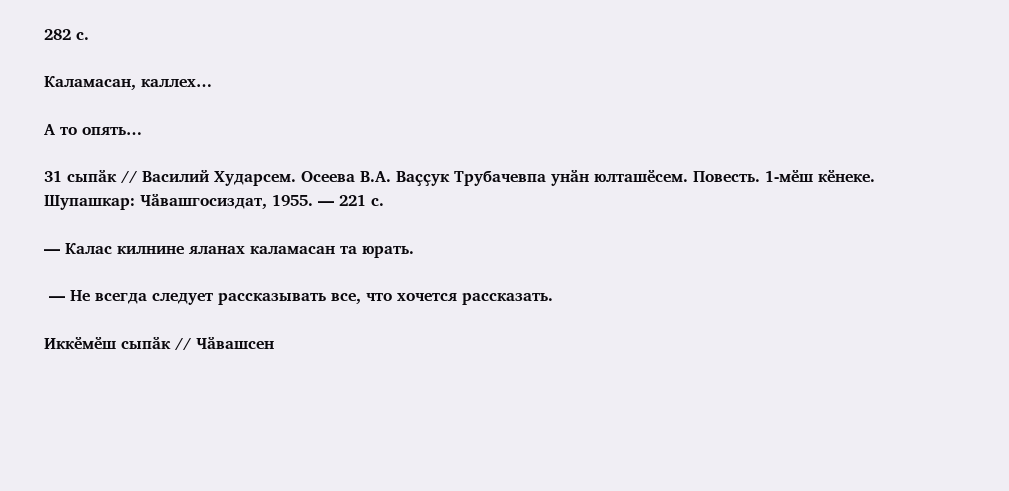282 с.

Каламасан, каллех…

А то опять…

31 сыпӑк // Василий Хударсем. Осеева В.А. Ваҫҫук Трубачевпа унӑн юлташӗсем. Повесть. 1-мӗш кӗнеке. Шупашкар: Чӑвашгосиздат, 1955. — 221 с.

— Калас килнине яланах каламасан та юрать.

 — Не всегда следует рассказывать все, что хочется рассказать.

Иккӗмӗш сыпӑк // Чӑвашсен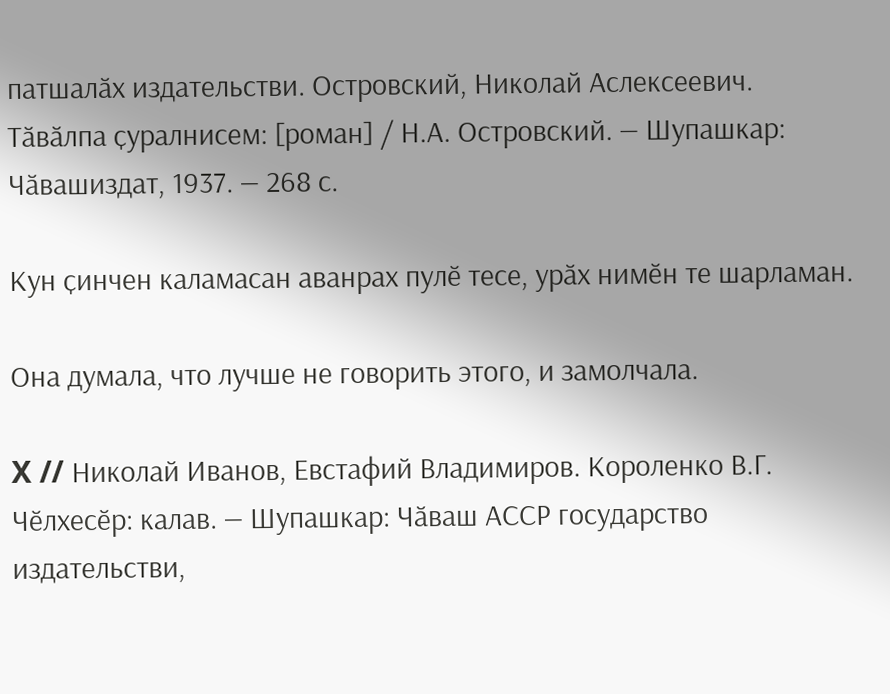патшалӑх издательстви. Островский, Николай Аслексеевич. Тӑвӑлпа ҫуралнисем: [роман] / Н.А. Островский. — Шупашкар: Чӑвашиздат, 1937. — 268 с.

Кун ҫинчен каламасан аванрах пулӗ тесе, урӑх нимӗн те шарламан.

Она думала, что лучше не говорить этого, и замолчала.

X // Николай Иванов, Евстафий Владимиров. Короленко В.Г. Чӗлхесӗр: калав. — Шупашкар: Чӑваш АССР государство издательстви,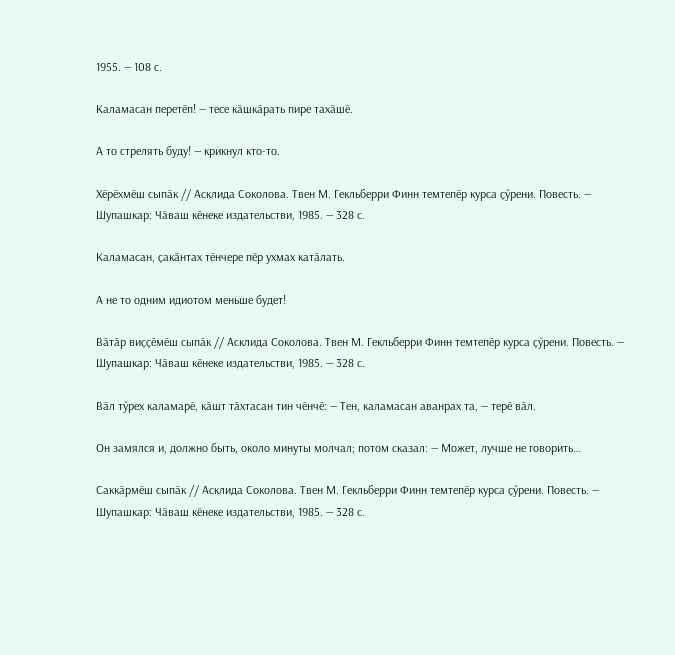1955. — 108 с.

Каламасан перетӗп! — тесе кӑшкӑрать пире тахӑшӗ.

А то стрелять буду! — крикнул кто-то.

Хӗрӗхмӗш сыпӑк // Асклида Соколова. Твен М. Гекльберри Финн темтепӗр курса ҫӳрени. Повесть. — Шупашкар: Чӑваш кӗнеке издательстви, 1985. — 328 с.

Каламасан, ҫакӑнтах тӗнчере пӗр ухмах катӑлать.

А не то одним идиотом меньше будет!

Вӑтӑр виҫҫӗмӗш сыпӑк // Асклида Соколова. Твен М. Гекльберри Финн темтепӗр курса ҫӳрени. Повесть. — Шупашкар: Чӑваш кӗнеке издательстви, 1985. — 328 с.

Вӑл тӳрех каламарӗ, кӑшт тӑхтасан тин чӗнчӗ: — Тен, каламасан аванрах та, — терӗ вӑл.

Он замялся и, должно быть, около минуты молчал; потом сказал: — Может, лучше не говорить…

Саккӑрмӗш сыпӑк // Асклида Соколова. Твен М. Гекльберри Финн темтепӗр курса ҫӳрени. Повесть. — Шупашкар: Чӑваш кӗнеке издательстви, 1985. — 328 с.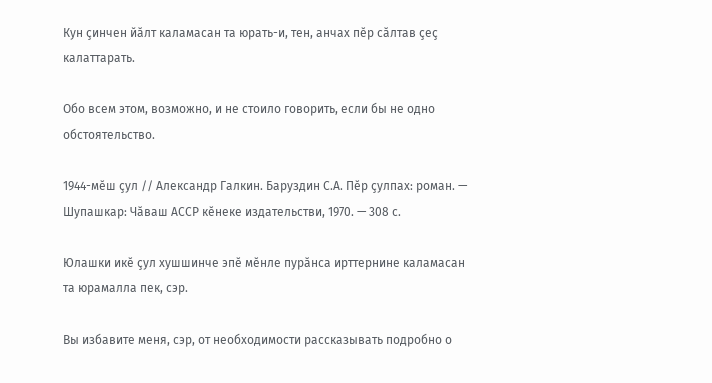Кун ҫинчен йӑлт каламасан та юрать-и, тен, анчах пӗр сӑлтав ҫеҫ калаттарать.

Обо всем этом, возможно, и не стоило говорить, если бы не одно обстоятельство.

1944-мӗш ҫул // Александр Галкин. Баруздин С.А. Пӗр ҫулпах: роман. — Шупашкар: Чӑваш АССР кӗнеке издательстви, 1970. — 308 с.

Юлашки икӗ ҫул хушшинче эпӗ мӗнле пурӑнса ирттернине каламасан та юрамалла пек, сэр.

Вы избавите меня, сэр, от необходимости рассказывать подробно о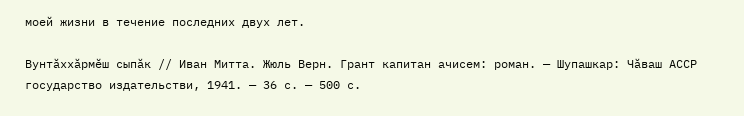моей жизни в течение последних двух лет.

Вунтӑххӑрмӗш сыпӑк // Иван Митта. Жюль Верн. Грант капитан ачисем: роман. — Шупашкар: Чӑваш АССР государство издательстви, 1941. — 36 с. — 500 с.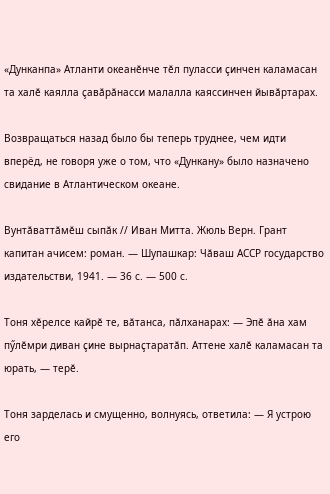«Дунканпа» Атланти океанӗнче тӗл пуласси ҫинчен каламасан та халӗ каялла ҫавӑрӑнасси малалла каяссинчен йывӑртарах.

Возвращаться назад было бы теперь труднее, чем идти вперёд, не говоря уже о том, что «Дункану» было назначено свидание в Атлантическом океане.

Вунтӑваттӑмӗш сыпӑк // Иван Митта. Жюль Верн. Грант капитан ачисем: роман. — Шупашкар: Чӑваш АССР государство издательстви, 1941. — 36 с. — 500 с.

Тоня хӗрелсе кайрӗ те, вӑтанса, пӑлханарах: — Эпӗ ӑна хам пӳлӗмри диван ҫине вырнаҫтаратӑп. Аттене халӗ каламасан та юрать, — терӗ.

Тоня зарделась и смущенно, волнуясь, ответила: — Я устрою его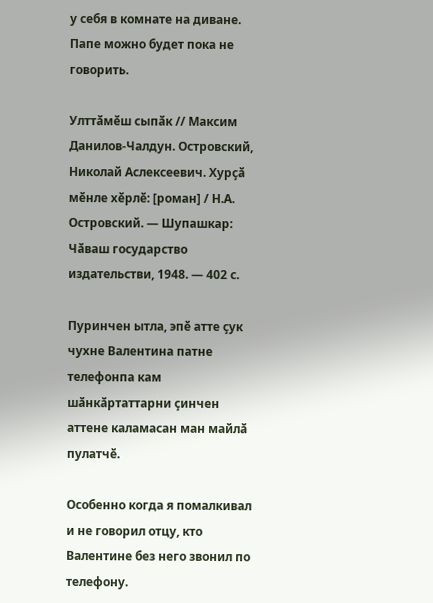у себя в комнате на диване. Папе можно будет пока не говорить.

Улттӑмӗш сыпӑк // Максим Данилов-Чалдун. Островский, Николай Аслексеевич. Хурҫӑ мӗнле хӗрлӗ: [роман] / Н.А. Островский. — Шупашкар: Чӑваш государство издательстви, 1948. — 402 с.

Пуринчен ытла, эпӗ атте ҫук чухне Валентина патне телефонпа кам шӑнкӑртаттарни ҫинчен аттене каламасан ман майлӑ пулатчӗ.

Особенно когда я помалкивал и не говорил отцу, кто Валентине без него звонил по телефону.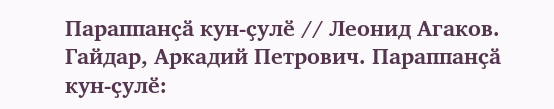Параппанҫӑ кун-ҫулӗ // Леонид Агаков. Гайдар, Аркадий Петрович. Параппанҫӑ кун-ҫулӗ: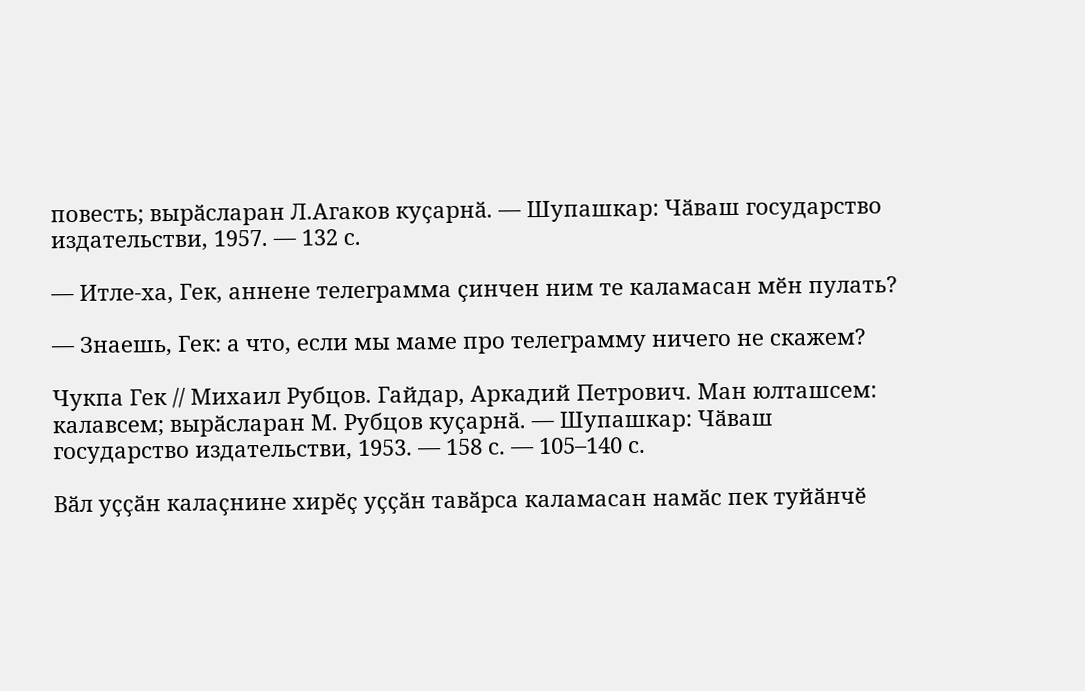повесть; вырӑсларан Л.Агаков куҫарнӑ. — Шупашкар: Чӑваш государство издательстви, 1957. — 132 с.

— Итле-ха, Гек, аннене телеграмма ҫинчен ним те каламасан мӗн пулать?

— Знаешь, Гек: а что, если мы маме про телеграмму ничего не скажем?

Чукпа Гек // Михаил Рубцов. Гайдар, Аркадий Петрович. Ман юлташсем: калавсем; вырӑсларан М. Рубцов куҫарнӑ. — Шупашкар: Чӑваш государство издательстви, 1953. — 158 с. — 105–140 с.

Вӑл уҫҫӑн калаҫнине хирӗҫ уҫҫӑн тавӑрса каламасан намӑс пек туйӑнчӗ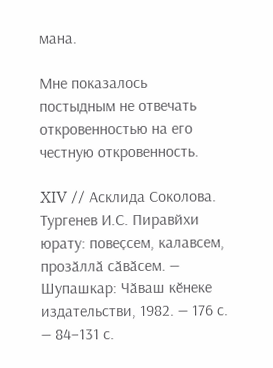мана.

Мне показалось постыдным не отвечать откровенностью на его честную откровенность.

XIV // Асклида Соколова. Тургенев И.С. Пиравйхи юрату: повеҫсем, калавсем, прозӑллӑ сӑвӑсем. — Шупашкар: Чӑваш кӗнеке издательстви, 1982. — 176 с. — 84–131 с.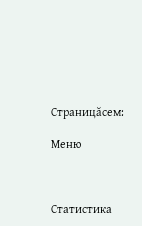Страницăсем:

Меню



Статистика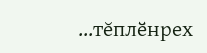...тĕплӗнрех